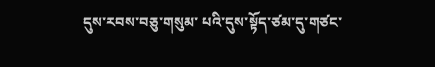དུས་རབས་བཅུ་གསུམ་ པའི་དུས་སྟོད་ཙམ་དུ་གཙང་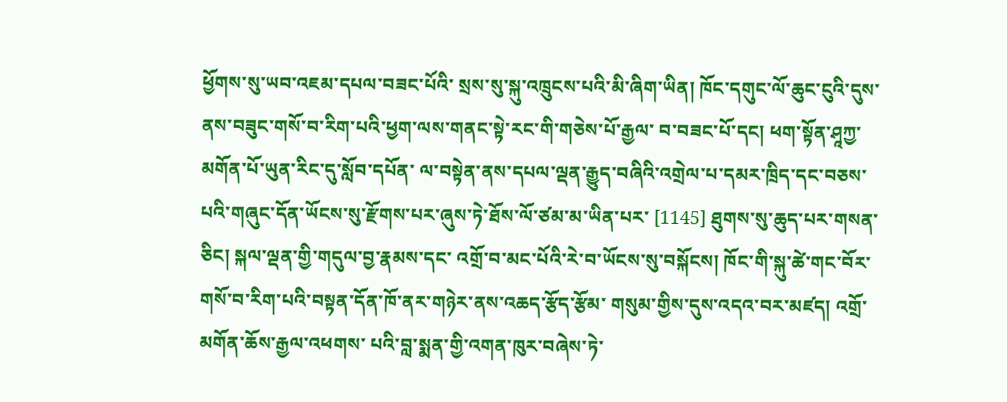ཕྱོགས་སུ་ཡབ་འཇམ་དཔལ་བཟང་པོའི་ སྲས་སུ་སྐུ་འཁྲུངས་པའི་མི་ཞིག་ཡིན། ཁོང་དགུང་ལོ་ཆུང་ངུའི་དུས་ ནས་བཟུང་གསོ་བ་རིག་པའི་ཕྱག་ལས་གནང་སྟེ་རང་གི་གཅེས་པོ་རྒྱལ་ བ་བཟང་པོ་དང། ཕག་སྟོན་ཤཱཀྱ་མགོན་པོ་ཡུན་རིང་དུ་སློབ་དཔོན་ ལ་བསྟེན་ནས་དཔལ་ལྡན་རྒྱུད་བཞིའི་འགྲེལ་པ་དམར་ཁྲིད་དང་བཅས་ པའི་གཞུང་དོན་ཡོངས་སུ་རྫོགས་པར་ཞུས་ཏེ་ཐོས་ལོ་ཙམ་མ་ཡིན་པར་ [1145] ཐུགས་སུ་ཆུད་པར་གསན་ཅིང། སྐལ་ལྡན་གྱི་གདུལ་བྱ་རྣམས་དང་ འགྲོ་བ་མང་པོའི་རེ་བ་ཡོངས་སུ་བསྐོངས། ཁོང་གི་སྐུ་ཚེ་གང་བོར་ གསོ་བ་རིག་པའི་བསྟན་དོན་ཁོ་ནར་གཉེར་ནས་འཆད་རྩོད་རྩོམ་ གསུམ་གྱིས་དུས་འདའ་བར་མཛད། འགྲོ་མགོན་ཆོས་རྒྱལ་འཕགས་ པའི་བླ་སྨན་གྱི་འགན་ཁུར་བཞེས་ཏེ་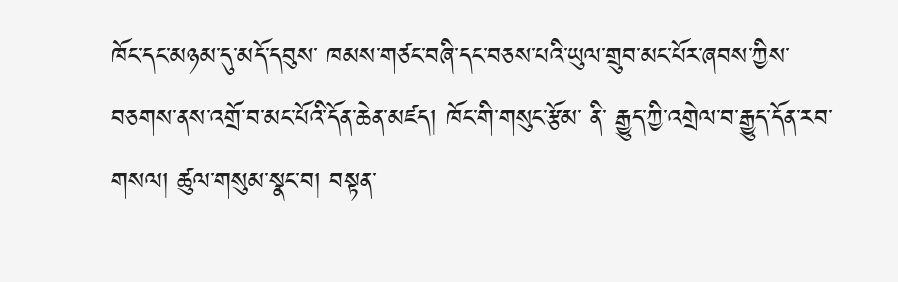ཁོང་དང་མཉམ་དུ་མདོ་དབུས་ ཁམས་གཙང་བཞི་དང་བཅས་པའི་ཡུལ་གྲུབ་མང་པོར་ཞབས་ཀྱིས་ བཅགས་ནས་འགྲོ་བ་མང་པོའི་དོན་ཆེན་མཛད། ཁོང་གི་གསུང་རྩོམ་ ནི་ རྒྱུད་ཀྱི་འགྲེལ་བ་རྒྱུད་དོན་རབ་གསལ། ཚུལ་གསུམ་སྣང་བ། བསྟན་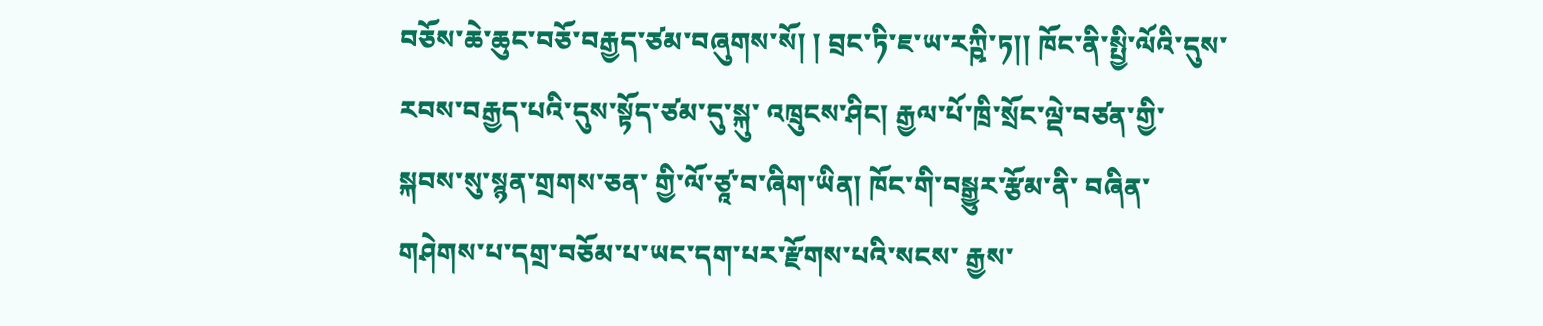བཅོས་ཆེ་ཆུང་བཅོ་བརྒྱད་ཙམ་བཞུགས་སོ། ། བྲང་ཏི་ཇ་ཡ་རཀྵི་ཏ།། ཁོང་ནི་སྤྱི་ལོའི་དུས་རབས་བརྒྱད་པའི་དུས་སྟོད་ཙམ་དུ་སྐུ་ འཁྲུངས་ཤིང། རྒྱལ་པོ་ཁྲི་སྲོང་ལྡེ་བཙན་གྱི་སྐབས་སུ་སྙན་གྲགས་ཅན་ གྱི་ལོ་ཙཱ་བ་ཞིག་ཡིན། ཁོང་གི་བསྒྱུར་རྩོམ་ནི་ བཞིན་གཤེགས་པ་དགྲ་བཅོམ་པ་ཡང་དག་པར་རྫོགས་པའི་སངས་ རྒྱས་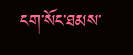ངག་སོང་ཐམས་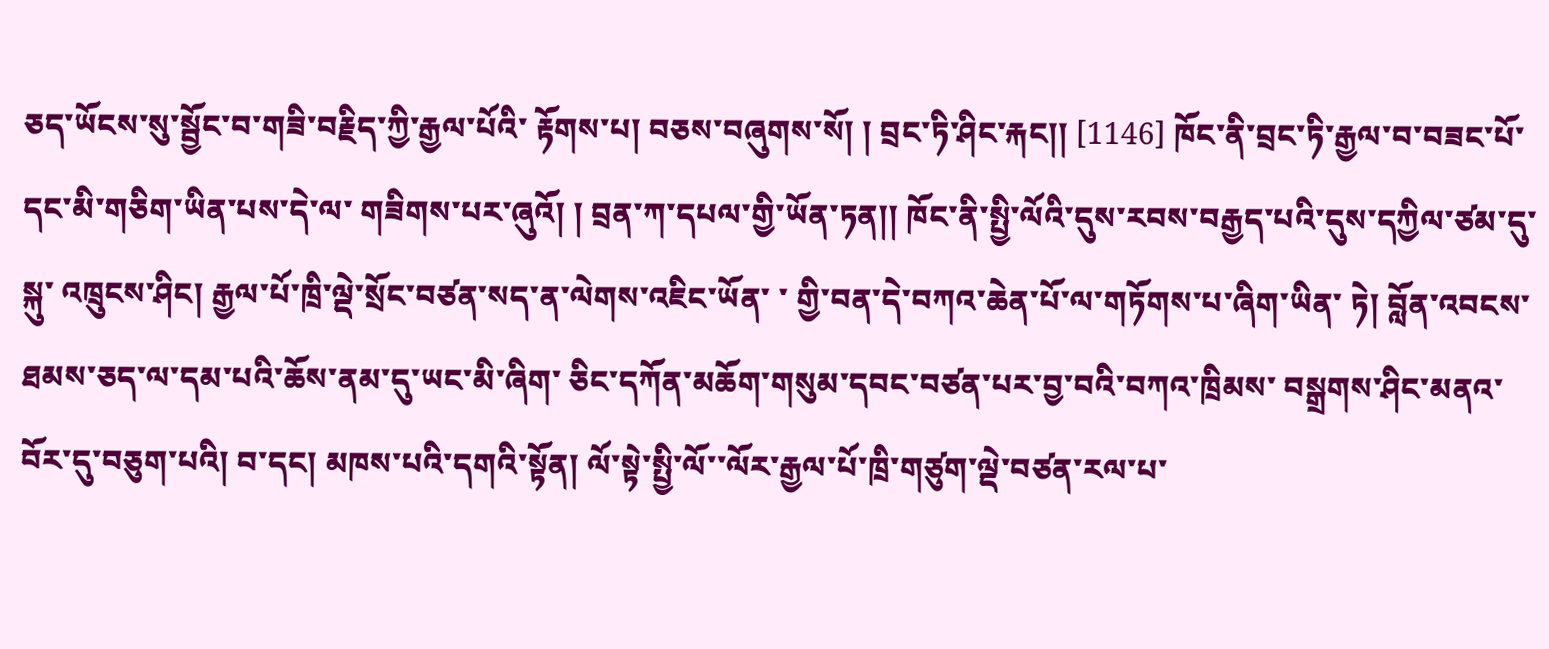ཅད་ཡོངས་སུ་སྦྱོང་བ་གཟི་བརྗིད་ཀྱི་རྒྱལ་པོའི་ རྟོགས་པ། བཅས་བཞུགས་སོ། ། བྲང་ཏི་ཤིང་རྐང།། [1146] ཁོང་ནི་བྲང་ཏི་རྒྱལ་བ་བཟང་པོ་དང་མི་གཅིག་ཡིན་པས་དེ་ལ་ གཟིགས་པར་ཞུའོ། ། བྲན་ཀ་དཔལ་གྱི་ཡོན་ཏན།། ཁོང་ནི་སྤྱི་ལོའི་དུས་རབས་བརྒྱད་པའི་དུས་དཀྱིལ་ཙམ་དུ་སྐུ་ འཁྲུངས་ཤིང། རྒྱལ་པོ་ཁྲི་ལྡེ་སྲོང་བཙན་སད་ན་ལེགས་འཇིང་ཡོན་ ་ གྱི་བན་དེ་བཀའ་ཆེན་པོ་ལ་གཏོགས་པ་ཞིག་ཡིན་ ཏེ། བློན་འབངས་ཐམས་ཅད་ལ་དམ་པའི་ཆོས་ནམ་དུ་ཡང་མི་ཞིག་ ཅིང་དཀོན་མཆོག་གསུམ་དབང་བཙན་པར་བྱ་བའི་བཀའ་ཁྲིམས་ བསྒྲགས་ཤིང་མནའ་བོར་དུ་བཅུག་པའི། བ་དང། མཁས་པའི་དགའི་སྟོན། ལོ་སྟེ་སྤྱི་ལོ་་ལོར་རྒྱལ་པོ་ཁྲི་གཙུག་ལྡེ་བཙན་རལ་པ་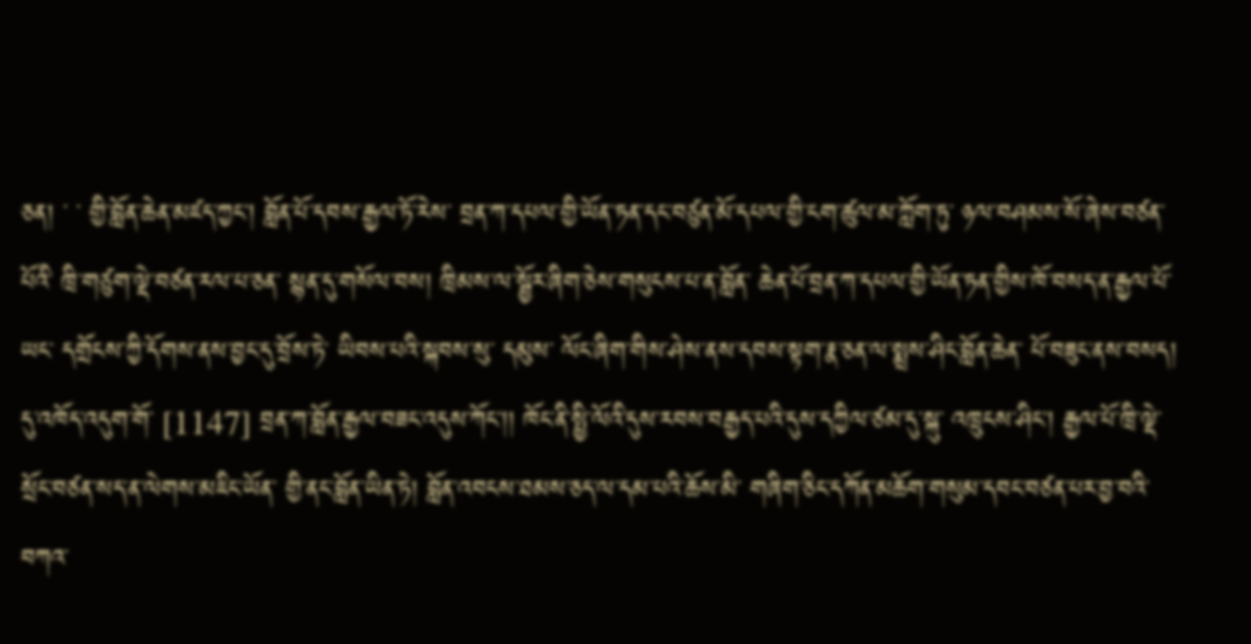ཅན། ་ ་ གྱི་བློན་ཆེན་མཛད་ཀྱང། བློན་པོ་དབས་རྒྱལ་ཏོ་རེས་ བྲན་ཀ་དཔལ་གྱི་ཡོན་ཏན་དང་བཙུན་མོ་དཔལ་གྱི་ངག་ཚུལ་མ་ཀློག་ཏུ་ ཉལ་བཤམས་སོ་ཞེས་བཙན་པོའི་ ཁྲི་གཙུག་ལྡེ་བཙན་རལ་པ་ཅན་ སྙན་དུ་གསོལ་བས། ཁྲིམས་ལ་སྦྱོར་ཞིག་ཅེས་གསུངས་པ་ན་བློན་ ཆེན་པོ་བྲན་ཀ་དཔལ་གྱི་ཡོན་ཏན་གྱིས་ཁོ་བསད་ན་རྒྱལ་པོ་ཡང་ དགྲོངས་ཀྱི་དོགས་ནས་བྱང་དུ་བྲོས་ཏེ་ ཡིབས་པའི་སྐབས་སུ་ དམུས་ ལོང་ཞིག་གིས་ཤེས་ནས་དབས་སྟག་རྣ་ཅན་ལ་སྨྲས་ཤིང་བློན་ཆེན་ པོ་བཟུང་ནས་བསད། དུ་འཁོད་འདུག་གོ་ [1147] བྲན་ཀ་བློན་རྒྱལ་བཟང་འདུས་ཀོང།། ཁོང་ནི་སྤྱི་ལོའི་དུས་རབས་བརྒྱད་པའི་དུས་དཀྱིལ་ཙམ་དུ་སྐུ་ འཁྲུངས་ཤིང། རྒྱལ་པོ་ཁྲི་ལྡེ་སྲོང་བཙན་སད་ན་ལེགས་མཇིང་ཡོན་ གྱི་ནང་བློན་ཡིན་ཏེ། བློན་འབངས་ཐམས་ཅད་ལ་དམ་པའི་ཆོས་མི་ གཞིག་ཅིང་དཀོན་མཆོག་གསུམ་དབང་བཙན་པར་བྱ་བའི་བཀའ་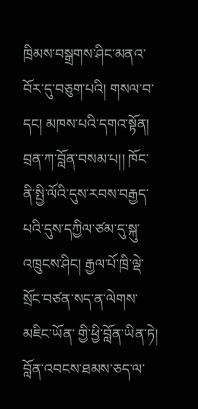ཁྲིམས་བསྒྲགས་ཤིང་མནའ་བོར་དུ་བཅུག་པའི། གསལ་བ་དང། མཁས་པའི་དགའ་སྟོན། བྲན་ཀ་བློན་བསམ་པ།། ཁོང་ནི་སྤྱི་ལོའི་དུས་རབས་བརྒྱད་པའི་དུས་དཀྱིལ་ཙམ་དུ་སྐུ་ འཁྲུངས་ཤིང། རྒྱལ་པོ་ཁྲི་ལྡེ་སྲོང་བཙན་སད་ན་ལེགས་མཇིང་ཡོན་ གྱི་ཕྱི་བློན་ཡིན་ཏེ། བློན་འབངས་ཐམས་ཅད་ལ་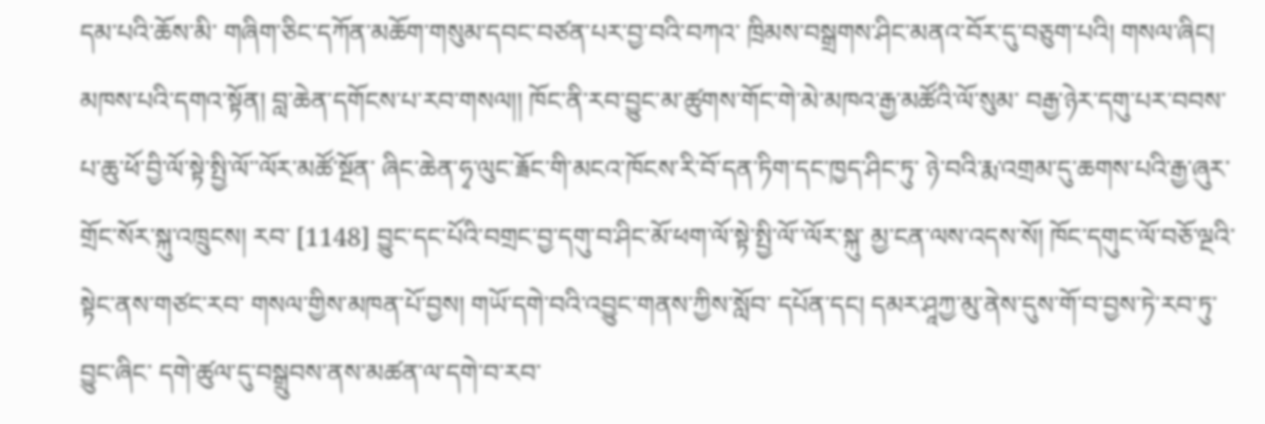དམ་པའི་ཆོས་མི་ གཞིག་ཅིང་དཀོན་མཆོག་གསུམ་དབང་བཙན་པར་བྱ་བའི་བཀའ་ ཁྲིམས་བསྒྲགས་ཤིང་མནའ་བོར་དུ་བཅུག་པའི། གསལ་ཞིང། མཁས་པའི་དགའ་སྟོན། བླ་ཆེན་དགོངས་པ་རབ་གསལ།། ཁོང་ནི་རབ་བྱུང་མ་ཚུགས་གོང་གེ་མེ་མཁའ་རྒྱ་མཚོའི་ལོ་སུམ་ བརྒྱ་ཉེར་དགུ་པར་བབས་པ་ཆུ་ཕོ་བྱི་ལོ་སྟེ་སྤྱི་ལོ་་ལོར་མཚོ་སྔོན་ ཞིང་ཆེན་ཧྭ་ལུང་རྯོང་གི་མངའ་ཁོངས་རི་བོ་དན་ཏིག་དང་ཁྱད་ཤིང་ཏུ་ ཉེ་བའི་རྨ་འགྲམ་དུ་ཆགས་པའི་རྒྱ་ཞུར་གྲོང་སོར་སྐུ་འཁྲུངས། རབ་ [1148] བྱུང་དང་པོའི་བགྲང་བྱ་དགུ་བ་ཤིང་མོ་ཕག་ལོ་སྟེ་སྤྱི་ལོ་་ལོར་སྐུ་ མྱ་ངན་ལས་འདས་སོ། ཁོང་དགུང་ལོ་བཅོ་ལྔའི་སྟེང་ནས་གཙང་རབ་ གསལ་གྱིས་མཁན་པོ་བྱས། གཡོ་དགེ་བའི་འབྱུང་གནས་ཀྱིས་སློབ་ དཔོན་དང། དམར་ཤཱཀྱ་མུ་ནེས་དུས་གོ་བ་བྱས་ཏེ་རབ་ཏུ་བྱུང་ཞིང་ དགེ་ཚུལ་དུ་བསྒྲུབས་ནས་མཚན་ལ་དགེ་བ་རབ་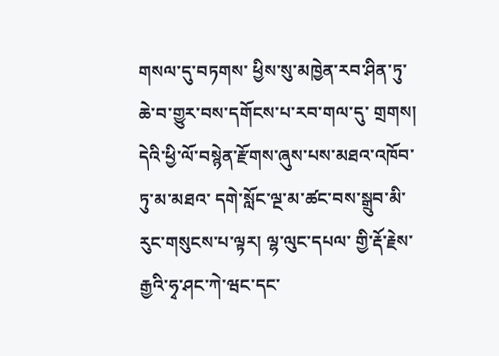གསལ་དུ་བཏགས་ ཕྱིས་སུ་མཁྱེན་རབ་ཤིན་ཏུ་ཆེ་བ་གྱུར་བས་དགོངས་པ་རབ་གལ་དུ་ གྲགས། དེའི་ཕྱི་ལོ་བསྙེན་རྫོགས་ཞུས་པས་མཐའ་འཁོབ་ཏུ་མ་མཐའ་ དགེ་སློང་ལྔ་མ་ཚང་བས་སྒྲུབ་མི་རུང་གསུངས་པ་ལྟར། ལྷ་ལུང་དཔལ་ གྱི་རྡོ་རྗེས་རྒྱའི་ཧྭ་ཤང་ཀེ་ཝང་དང་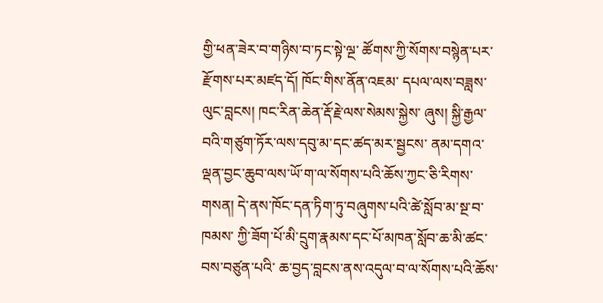གྱི་ཕན་ཟེར་བ་གཉིས་བ་ཏང་སྟེ་ལྔ་ ཚོགས་ཀྱི་སོགས་བསྙེན་པར་རྫོགས་པར་མཛད་དོ། ཁོང་གིས་ནོན་འཇམ་ དཔལ་ལས་བཟླས་ལུང་བླངས། ཁང་རིན་ཆེན་རྡོ་རྗེ་ལས་སེམས་སྐྱེས་ ཞུས། སྐྱི་རྒྱལ་བའི་གཙུག་ཏོར་ལས་དབུ་མ་དང་ཚད་མར་སྦྱངས་ ནམ་དགའ་ལྡན་བྱང་ཆུབ་ལས་ཡོ་ག་ལ་སོགས་པའི་ཆོས་ཀྱང་ཅི་རིགས་ གསན། དེ་ནས་ཁོང་དན་ཏིག་ཏུ་བཞུགས་པའི་ཚེ་སློབ་མ་སྔ་བ་ཁམས་ ཀྱི་ཟོག་པོ་མི་དྲུག་རྣམས་དང་པོ་མཁན་སློབ་ཆ་མི་ཚང་བས་བཙུན་པའི་ ཆ་བྱད་བླངས་ནས་འདུལ་བ་ལ་སོགས་པའི་ཆོས་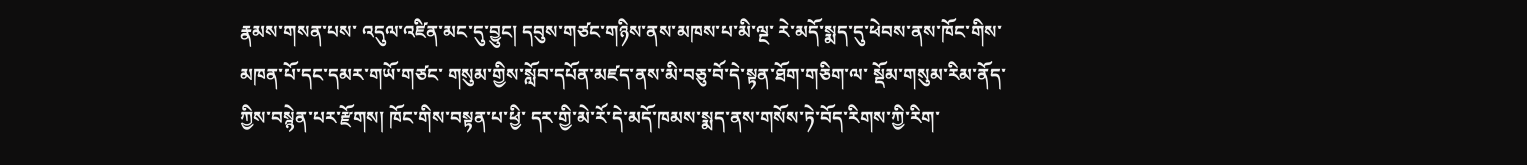རྣམས་གསན་པས་ འདུལ་འཛིན་མང་དུ་བྱུང། དབུས་གཙང་གཉིས་ནས་མཁས་པ་མི་ལྔ་ རེ་མདོ་སྨད་དུ་ཕེབས་ནས་ཁོང་གིས་མཁན་པོ་དང་དམར་གཡོ་གཙང་ གསུམ་གྱིས་སློབ་དཔོན་མཛད་ནས་མི་བཅུ་བོ་དེ་སྟན་ཐོག་གཅིག་ལ་ སྡོམ་གསུམ་རིམ་ནོད་ཀྱིས་བསྙེན་པར་རྫོགས། ཁོང་གིས་བསྟན་པ་ཕྱི་ དར་གྱི་མེ་རོ་དེ་མདོ་ཁམས་སྨད་ནས་གསོས་ཏེ་བོད་རིགས་ཀྱི་རིག་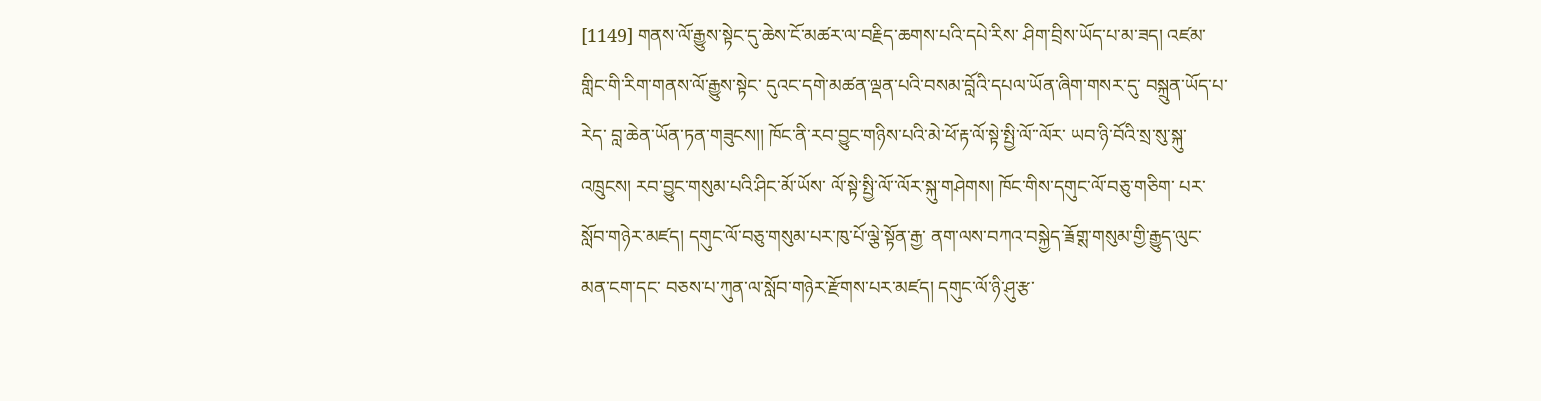[1149] གནས་ལོ་རྒྱུས་སྟེང་དུ་ཆེས་ངོ་མཚར་ལ་བརྗིད་ཆགས་པའི་དཔེ་རིས་ ཤིག་བྲིས་ཡོད་པ་མ་ཟད། འཛམ་གླིང་གི་རིག་གནས་ལོ་རྒྱུས་སྟེང་ དུའང་དགེ་མཚན་ལྡན་པའི་བསམ་བློའི་དཔལ་ཡོན་ཞིག་གསར་དུ་ བསྐྲུན་ཡོད་པ་རེད་ བླ་ཆེན་ཡོན་ཏན་གཟུངས།། ཁོང་ནི་རབ་བྱུང་གཉིས་པའི་མེ་ཕོ་རྟ་ལོ་སྟེ་སྤྱི་ལོ་་ལོར་ ཡབ་ཉི་བོའི་སྲ་སུ་སྐུ་འཁྲུངས། རབ་བྱུང་གསུམ་པའི་ཤིང་མོ་ཡོས་ ལོ་སྟེ་སྤྱི་ལོ་་ལོར་སྐུ་གཤེགས། ཁོང་གིས་དགུང་ལོ་བཅུ་གཅིག་ པར་སློབ་གཉེར་མཛད། དགུང་ལོ་བཅུ་གསུམ་པར་ཁུ་པོ་ལྕེ་སྟོན་རྒྱ་ ནག་ལས་བཀའ་བསྐྱེད་རྯོགྶ་གསུམ་གྱི་རྒྱུད་ལུང་མན་ངག་དང་ བཅས་པ་ཀུན་ལ་སློབ་གཉེར་རྫོགས་པར་མཛད། དགུང་ལོ་ཉི་ཤུ་རྩ་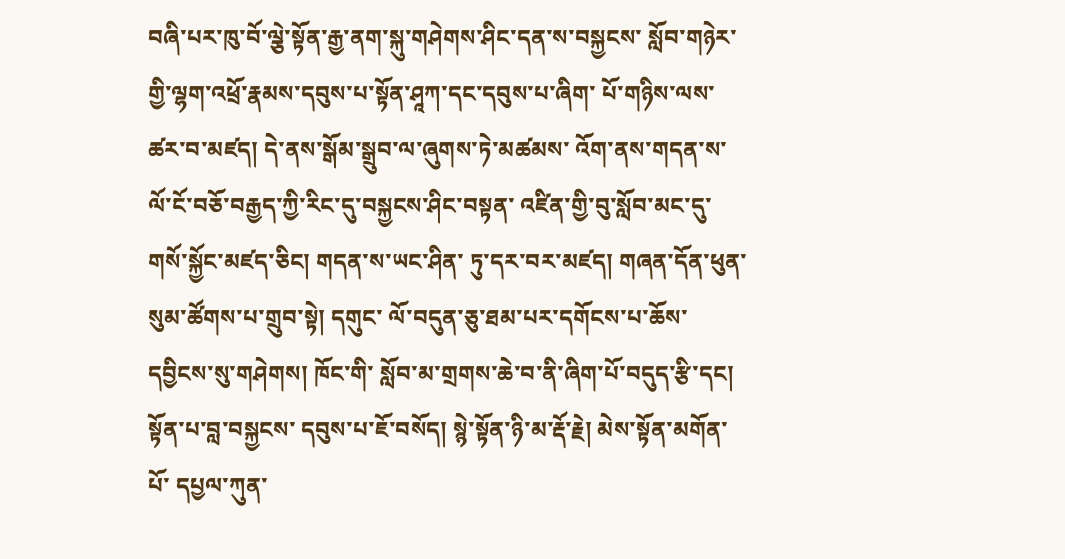བཞི་པར་ཁུ་བོ་ལྕེ་སྟོན་རྒྱ་ནག་སྐུ་གཤེགས་ཤིང་དན་ས་བསྐྱངས་ སློབ་གཉེར་གྱི་ལྷག་འཕྲོ་རྣམས་དབུས་པ་སྟོན་ཤཱཀ་དང་དབུས་པ་ཞིག་ པོ་གཉིས་ལས་ཚར་བ་མཛད། དེ་ནས་སྒོམ་སྒྲུབ་ལ་ཞུགས་ཏེ་མཚམས་ འོག་ནས་གདན་ས་ལོ་ངོ་བཅོ་བརྒྱད་ཀྱི་རིང་དུ་བསྐྱངས་ཤིང་བསྟན་ འཛིན་གྱི་བུ་སློབ་མང་དུ་གསོ་སྐྱོང་མཛད་ཅིང། གདན་ས་ཡང་ཤིན་ ཏུ་དར་བར་མཛད། གཞན་དོན་ཕུན་སུམ་ཚོགས་པ་གྲུབ་སྟེ། དགུང་ ལོ་བདུན་ཅུ་ཐམ་པར་དགོངས་པ་ཆོས་དབྱིངས་སུ་གཤེགས། ཁོང་གི་ སློབ་མ་གྲགས་ཆེ་བ་ནི་ཞིག་པོ་བདུད་རྩི་དང། སྟོན་པ་བླ་བསྐྱངས་ དབུས་པ་ཇོ་བསོད། སྙེ་སྟོན་ཉི་མ་རྡོ་རྗེ། མེས་སྟོན་མགོན་པོ་ དཔྱལ་ཀུན་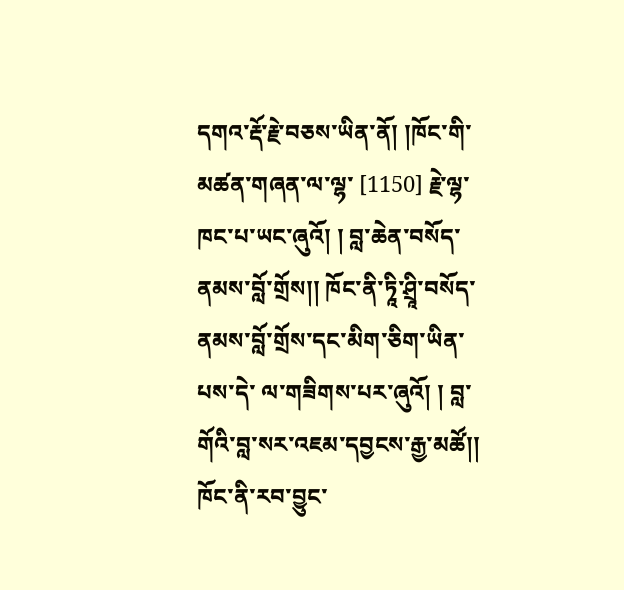དགའ་རྡོ་རྗེ་བཅས་ཡིན་ནོ། །ཁོང་གི་མཚན་གཞན་ལ་ལྷ་ [1150] རྗེ་ལྷ་ཁང་པ་ཡང་ཞུའོ། ། བླ་ཆེན་བསོད་ནམས་བློ་གྲོས།། ཁོང་ནི་ཏཱི་ཤྲཱི་བསོད་ནམས་བློ་གྲོས་དང་མིག་ཅིག་ཡིན་པས་དེ་ ལ་གཟིགས་པར་ཞུའོ། ། བླ་གོའི་བླ་སར་འཇམ་དབྱངས་རྒྱ་མཚོ།། ཁོང་ནི་རབ་བྱུང་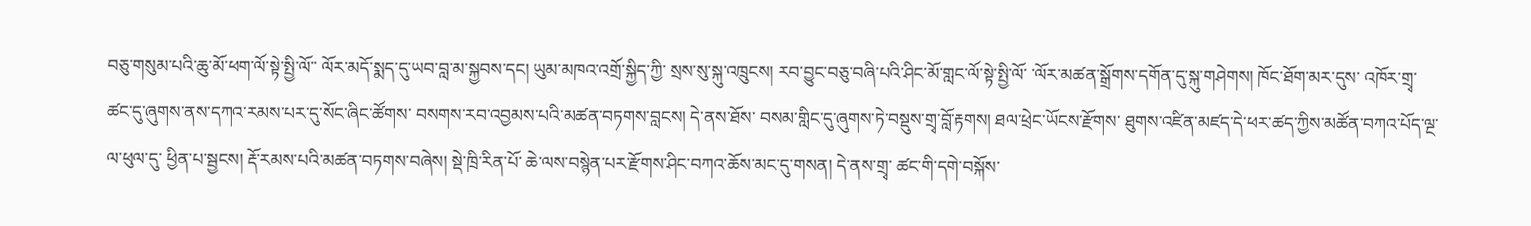བཅུ་གསུམ་པའི་ཆུ་མོ་ཕག་ལོ་སྟེ་སྤྱི་ལོ་་ ལོར་མདོ་སྨད་དུ་ཡབ་བླ་མ་སྐྱབས་དང། ཡུམ་མཁའ་འགྲོ་སྐྱིད་ཀྱི་ སྲས་སུ་སྐུ་འཁྲུངས། རབ་བྱུང་བཅུ་བཞི་པའི་ཤིང་མོ་གླང་ལོ་སྟེ་སྤྱི་ལོ་ ་ལོར་མཚན་སྒྲོགས་དགོན་དུ་སྐུ་གཤེགས། ཁོང་ཐོག་མར་དུས་ འཁོར་གྲྭ་ཚང་དུ་ཞུགས་ནས་དཀའ་རམས་པར་དུ་སོང་ཞིང་ཚོགས་ བསགས་རབ་འབྱམས་པའི་མཚན་བཏགས་བླངས། དེ་ནས་ཐོས་ བསམ་གླིང་དུ་ཞུགས་ཏེ་བསྡུས་གྲྭ་བློ་རྟགས། ཐལ་ཕྲེང་ཡོངས་རྫོགས་ ཐུགས་འཛིན་མཛད་དེ་ཕར་ཚད་ཀྱིས་མཚོན་བཀའ་པོད་ལྔ་ལ་ཕུལ་དུ་ ཕྱིན་པ་སྦྱངས། རྡོ་རམས་པའི་མཚན་བཏགས་བཞེས། སྡེ་ཁྲི་རིན་པོ་ ཆེ་ལས་བསྙེན་པར་རྫོགས་ཤིང་བཀའ་ཆོས་མང་དུ་གསན། དེ་ནས་གྲྭ་ ཚང་གི་དགེ་བསྐོས་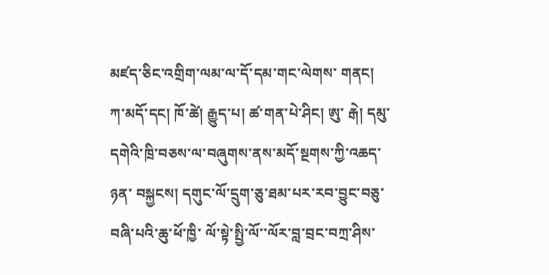མཛད་ཅིང་འགྲིག་ལམ་ལ་དོ་དམ་གང་ལེགས་ གནང། ཀ་མདོ་དང། ཁོ་ཚེ། རྒྱུད་པ། ཚ་གན་པེ་ཤིང། ཨུ་ རྒེ། དམུ་དགེའི་ཁྲི་བཅས་ལ་བཞུགས་ནས་མདོ་སྔགས་ཀྱི་འཆད་ཉན་ བསྐྱངས། དགུང་ལོ་དྲུག་ཅུ་ཐམ་པར་རབ་བྱུང་བཅུ་བཞི་པའི་ཆུ་ཕོ་ཁྱི་ ལོ་སྟེ་སྤྱི་ལོ་་ལོར་བླ་བྲང་བཀྲ་ཤིས་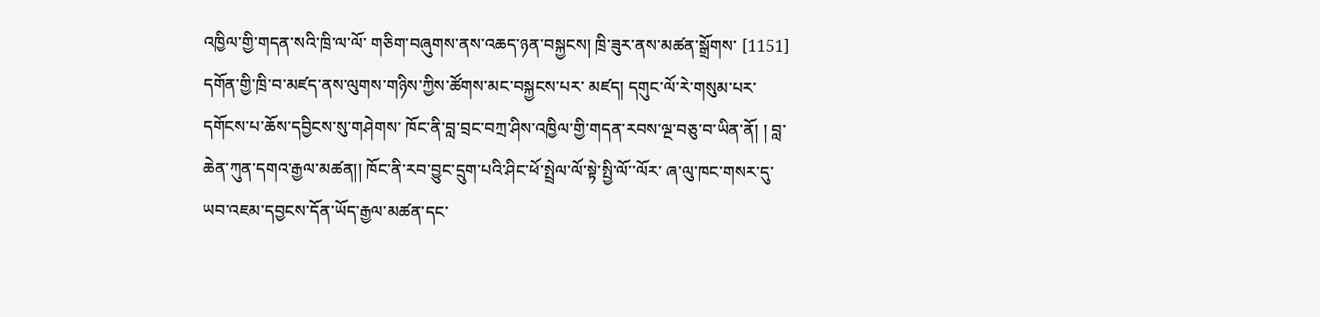འཁྱིལ་གྱི་གདན་སའི་ཁྲི་ལ་ལོ་ གཅིག་བཞུགས་ནས་འཆད་ཉན་བསྐྱངས། ཁྲི་ཟུར་ནས་མཚན་སྒྲོགས་ [1151] དགོན་གྱི་ཁྲི་བ་མཛད་ནས་ལུགས་གཉིས་ཀྱིས་ཚོགས་མང་བསྐྱངས་པར་ མཛད། དགུང་ལོ་རེ་གསུམ་པར་དགོངས་པ་ཆོས་དབྱིངས་སུ་གཤེགས་ ཁོང་ནི་བླ་བྲང་བཀྲ་ཤིས་འཁྱིལ་གྱི་གདན་རབས་ལྔ་བཅུ་བ་ཡིན་ནོ། ། བླ་ཆེན་ཀུན་དགའ་རྒྱལ་མཚན།། ཁོང་ནི་རབ་བྱུང་དྲུག་པའི་ཤིང་ཕོ་སྤྲེལ་ལོ་སྟེ་སྤྱི་ལོ་་ལོར་ ཞ་ལུ་ཁང་གསར་དུ་ཡབ་འཇམ་དབྱངས་དོན་ཡོད་རྒྱལ་མཚན་དང་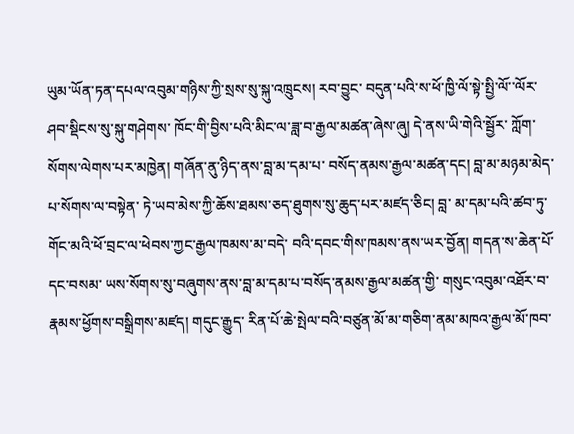ཡུམ་ཡོན་ཏན་དཔལ་འབུམ་གཉིས་ཀྱི་སྲས་སུ་སྐུ་འཁྲུངས། རབ་བྱུང་ བདུན་པའི་ས་ཕོ་ཁྱི་ལོ་སྟེ་སྤྱི་ལོ་་ལོར་ཤབ་སྡིངས་སུ་སྐུ་གཤེགས་ ཁོང་གི་བྱིས་པའི་མིང་ལ་ཟླ་བ་རྒྱལ་མཚན་ཞེས་ཞུ། དེ་ནས་ཡི་གེའི་སྦྱོར་ ཀློག་སོགས་ལེགས་པར་མཁྱེན། གཞོན་ནུ་ཉིད་ནས་བླ་མ་དམ་པ་ བསོད་ནམས་རྒྱལ་མཚན་དང། བླ་མ་མཉམ་མེད་པ་སོགས་ལ་བསྟེན་ ཏེ་ཡབ་མེས་ཀྱི་ཆོས་ཐམས་ཅད་ཐུགས་སུ་ཆུད་པར་མཛད་ཅིང། བླ་ མ་དམ་པའི་ཚབ་ཏུ་གོང་མའི་ཕོ་བྲང་ལ་ཕེབས་ཀྱང་རྒྱལ་ཁམས་མ་བདེ་ བའི་དབང་གིས་ཁམས་ནས་ཡར་བྱོན། གདན་ས་ཆེན་པོ་དང་བསམ་ ཡས་སོགས་སུ་བཞུགས་ནས་བླ་མ་དམ་པ་བསོད་ནམས་རྒྱལ་མཚན་གྱི་ གསུང་འབུམ་འཐོར་བ་རྣམས་ཕྱོགས་བསྒྲིགས་མཛད། གདུང་རྒྱུད་ རིན་པོ་ཆེ་སྤེལ་བའི་བཙུན་མོ་མ་གཅིག་ནམ་མཁའ་རྒྱལ་མོ་ཁབ་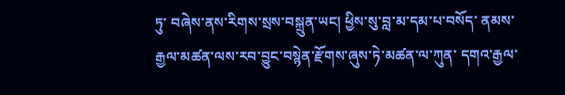ཏུ་ བཞེས་ནས་རིགས་སྲས་བསྐྲུན་ཡང། ཕྱིས་སུ་བླ་མ་དམ་པ་བསོད་ ནམས་རྒྱལ་མཚན་ལས་རབ་བྱུང་བསྙེན་རྫོགས་ཞུས་ཏེ་མཚན་ལ་ཀུན་ དགའ་རྒྱལ་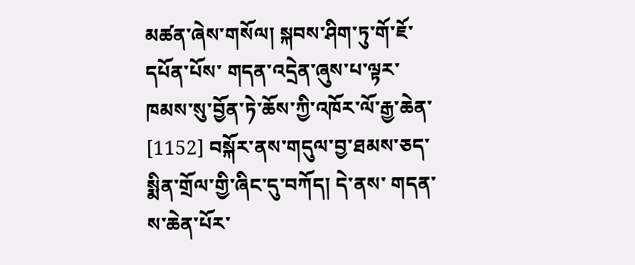མཚན་ཞེས་གསོལ། སྐབས་ཤིག་ཏུ་གོ་ཇོ་དཔོན་པོས་ གདན་འདྲེན་ཞུས་པ་ལྟར་ཁམས་སུ་བྱོན་ཏེ་ཆོས་ཀྱི་འཁོར་ལོ་རྒྱ་ཆེན་ [1152] བསྐོར་ནས་གདུལ་བྱ་ཐམས་ཅད་སྨིན་གྲོལ་གྱི་ཞིང་དུ་བཀོད། དེ་ནས་ གདན་ས་ཆེན་པོར་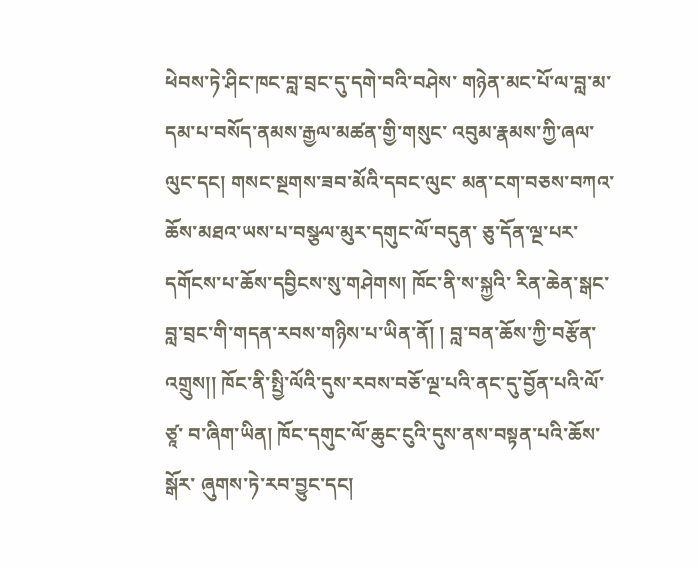ཕེབས་ཏེ་ཤིང་ཁང་བླ་བྲང་དུ་དགེ་བའི་བཤེས་ གཉེན་མང་པོ་ལ་བླ་མ་དམ་པ་བསོད་ནམས་རྒྱལ་མཚན་གྱི་གསུང་ འབུམ་རྣམས་ཀྱི་ཞལ་ལུང་དང། གསང་སྔགས་ཟབ་མོའི་དབང་ལུང་ མན་ངག་བཅས་བཀའ་ཆོས་མཐའ་ཡས་པ་བསྩལ་མུར་དགུང་ལོ་བདུན་ ཅུ་དོན་ལྔ་པར་དགོངས་པ་ཆོས་དབྱིངས་སུ་གཤེགས། ཁོང་ནི་ས་སྐྱའི་ རིན་ཆེན་སྒང་བླ་བྲང་གི་གདན་རབས་གཉིས་པ་ཡིན་ནོ། ། བླ་བན་ཆོས་ཀྱི་བརྩོན་འགྲུས།། ཁོང་ནི་སྤྱི་ལོའི་དུས་རབས་བཅོ་ལྔ་པའི་ནང་དུ་བྱོན་པའི་ལོ་ཙཱ་ བ་ཞིག་ཡིན། ཁོང་དགུང་ལོ་ཆུང་ངུའི་དུས་ནས་བསྟན་པའི་ཆོས་སྒོར་ ཞུགས་ཏེ་རབ་བྱུང་དང།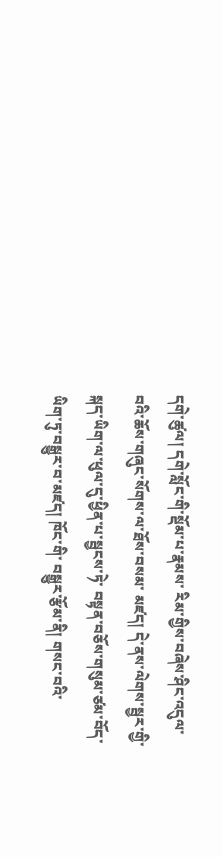དགེ་ཚུལ། དགེ་སློང་གི་སྡོམ་པ་རྣམས་ རིམ་གྱིས་བཞེས་ཤིང་འདུལ་བའི་ཆོས་གཞུང་སོགས་ལ་ཐོས་བསམ་ མཛད། དེ་ནས་ལེགས་སྦྱར་གྱི་སྐད་ཡིག་ལ་ཕུལ་དུ་ཕྱིན་པ་སྦྱངས་ཏེ་ བསྟན་བཅོས་གསུམ་ཙམ་བོད་ཡིག་ཏུ་བསྒྱུར་བ་མཛད། ཁོང་གི་ བསྒྱུར་རྩོམ་ནི། གསང་བའི་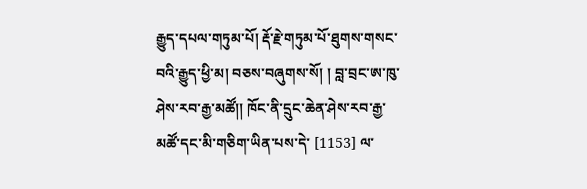རྒྱུད་དཔལ་གཏུམ་པོ། རྡོ་རྗེ་གཏུམ་པོ་ཐུགས་གསང་བའི་རྒྱུད་ཕྱི་མ། བཅས་བཞུགས་སོ། ། བླ་བྲང་ཨ་ཁུ་ཤེས་རབ་རྒྱ་མཚོ།། ཁོང་ནི་དྲུང་ཆེན་ཤེས་རབ་རྒྱ་མཚོ་དང་མི་གཅིག་ཡིན་པས་དེ་ [1153] ལ་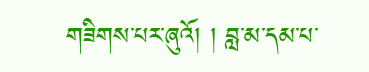གཟིགས་པར་ཞུའོ། ། བླ་མ་དམ་པ་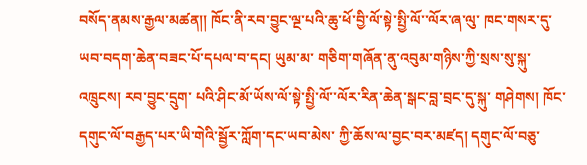བསོད་ནམས་རྒྱལ་མཚན།། ཁོང་ནི་རབ་བྱུང་ལྔ་པའི་ཆུ་ཕོ་བྱི་ལོ་སྟེ་སྤྱི་ལོ་་ལོར་ཞ་ལུ་ ཁང་གསར་དུ་ཡབ་བདག་ཆེན་བཟང་པོ་དཔལ་བ་དང། ཡུམ་མ་ གཅིག་གཞོན་ནུ་འབུམ་གཉིས་ཀྱི་སྲས་སུ་སྐུ་འཁྲུངས། རབ་བྱུང་དྲུག་ པའི་ཤིང་མོ་ཡོས་ལོ་སྟེ་སྤྱི་ལོ་་ལོར་རིན་ཆེན་སྒང་བླ་བྲང་དུ་སྐུ་ གཤེགས། ཁོང་དགུང་ལོ་བརྒྱད་པར་ཡི་གེའི་སྦྱོར་ཀློག་དང་ཡབ་མེས་ ཀྱི་ཆོས་ལ་བྱང་བར་མཛད། དགུང་ལོ་བཅུ་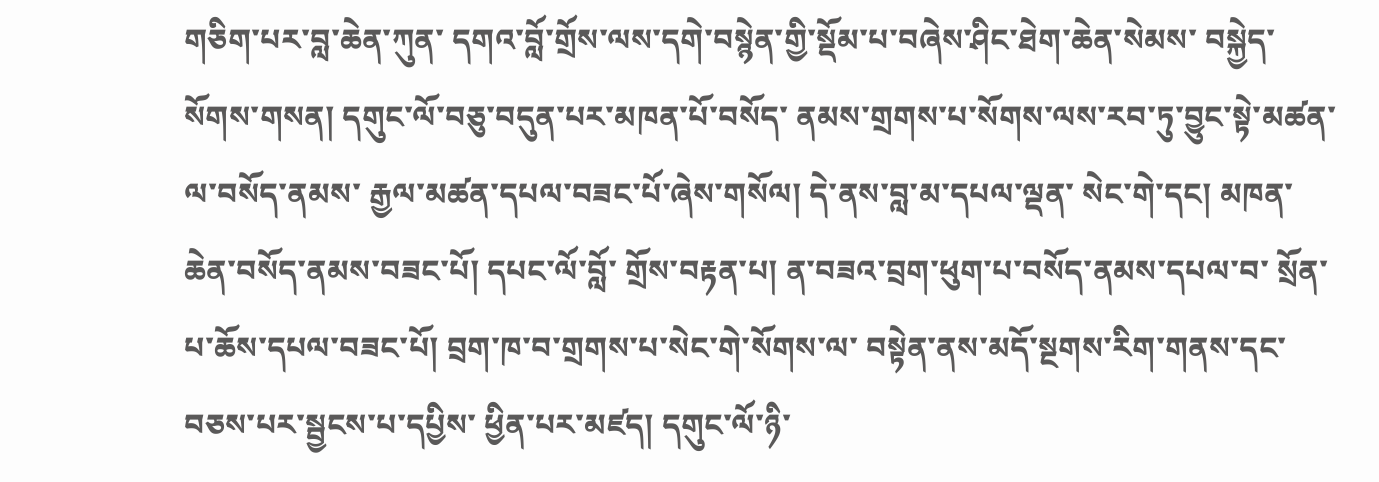གཅིག་པར་བླ་ཆེན་ཀུན་ དགའ་བློ་གྲོས་ལས་དགེ་བསྙེན་གྱི་སྡོམ་པ་བཞེས་ཤིང་ཐེག་ཆེན་སེམས་ བསྐྱེད་སོགས་གསན། དགུང་ལོ་བཅུ་བདུན་པར་མཁན་པོ་བསོད་ ནམས་གྲགས་པ་སོགས་ལས་རབ་ཏུ་བྱུང་སྟེ་མཚན་ལ་བསོད་ནམས་ རྒྱལ་མཚན་དཔལ་བཟང་པོ་ཞེས་གསོལ། དེ་ནས་བླ་མ་དཔལ་ལྡན་ སེང་གེ་དང། མཁན་ཆེན་བསོད་ནམས་བཟང་པོ། དཔང་ལོ་བློ་ གྲོས་བརྟན་པ། ན་བཟའ་བྲག་ཕུག་པ་བསོད་ནམས་དཔལ་བ་ སྲོན་པ་ཆོས་དཔལ་བཟང་པོ། བྲག་ཁ་བ་གྲགས་པ་སེང་གེ་སོགས་ལ་ བསྟེན་ནས་མདོ་སྔགས་རིག་གནས་དང་བཅས་པར་སྦྱངས་པ་དཔྱིས་ ཕྱིན་པར་མཛད། དགུང་ལོ་ཉི་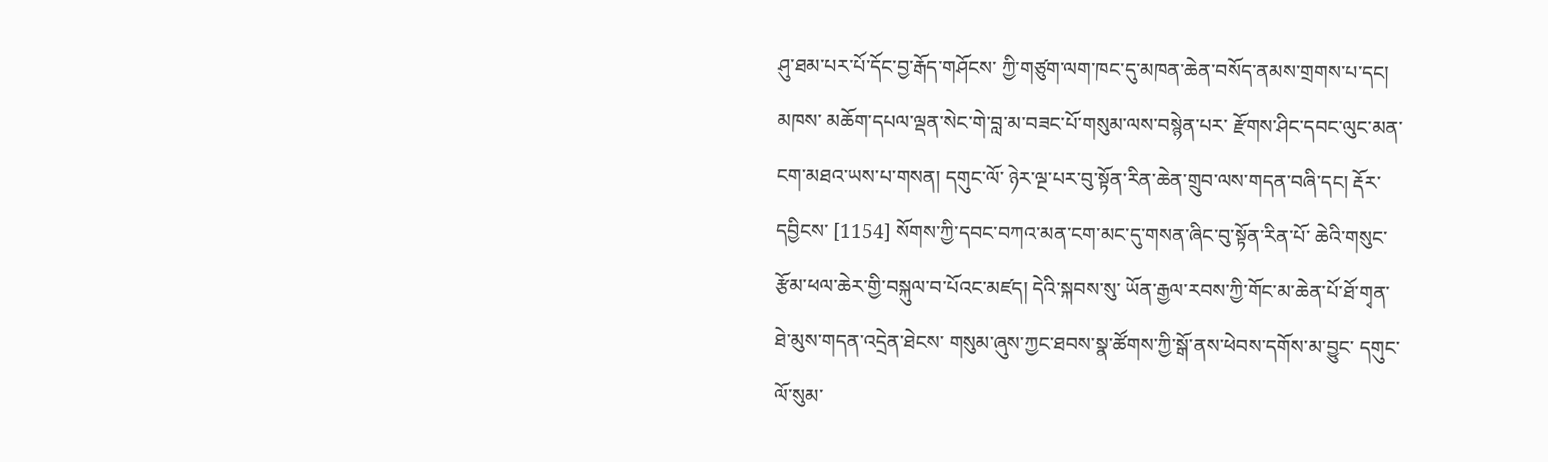ཤུ་ཐམ་པར་པོ་དོང་བྱ་རྒོད་གཤོངས་ ཀྱི་གཙུག་ལག་ཁང་དུ་མཁན་ཆེན་བསོད་ནམས་གྲགས་པ་དང། མཁས་ མཆོག་དཔལ་ལྡན་སེང་གེ་བླ་མ་བཟང་པོ་གསུམ་ལས་བསྙེན་པར་ རྫོགས་ཤིང་དབང་ལུང་མན་ངག་མཐའ་ཡས་པ་གསན། དགུང་ལོ་ ཉེར་ལྔ་པར་བུ་སྟོན་རིན་ཆེན་གྲུབ་ལས་གདན་བཞི་དང། རྡོར་དབྱིངས་ [1154] སོགས་ཀྱི་དབང་བཀའ་མན་ངག་མང་དུ་གསན་ཞིང་བུ་སྟོན་རིན་པོ་ ཆེའི་གསུང་རྩོམ་ཕལ་ཆེར་གྱི་བསྐུལ་བ་པོའང་མཛད། དེའི་སྐབས་སུ་ ཡོན་རྒྱལ་རབས་ཀྱི་གོང་མ་ཆེན་པོ་ཐོ་གྭན་ཐེ་མུས་གདན་འདྲེན་ཐེངས་ གསུམ་ཞུས་ཀྱང་ཐབས་སྣ་ཚོགས་ཀྱི་སྒོ་ནས་ཕེབས་དགོས་མ་བྱུང་ དགུང་ལོ་སུམ་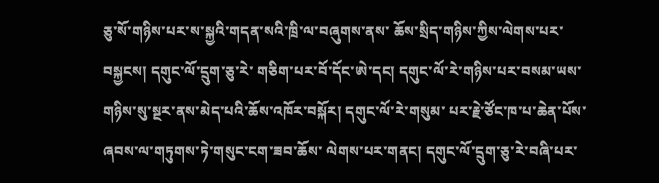ཅུ་སོ་གཉིས་པར་ས་སྐྱའི་གདན་སའི་ཁྲི་ལ་བཞུགས་ནས་ ཆོས་སྲིད་གཉིས་ཀྱིས་ལེགས་པར་བསྐྱངས། དགུང་ལོ་དྲུག་ཅུ་རེ་ གཅིག་པར་བོ་དོང་ཨེ་དང། དགུང་ལོ་རེ་གཉིས་པར་བསམ་ཡས་ གཉིས་སུ་སྔར་ནས་མེད་པའི་ཆོས་འཁོར་བསྐོར། དགུང་ལོ་རེ་གསུམ་ པར་རྗེ་ཙོང་ཁ་པ་ཆེན་པོས་ཞབས་ལ་གཏུགས་ཏེ་གསུང་ངག་ཟབ་ཆོས་ ལེགས་པར་གནང། དགུང་ལོ་དྲུག་ཅུ་རེ་བཞི་པར་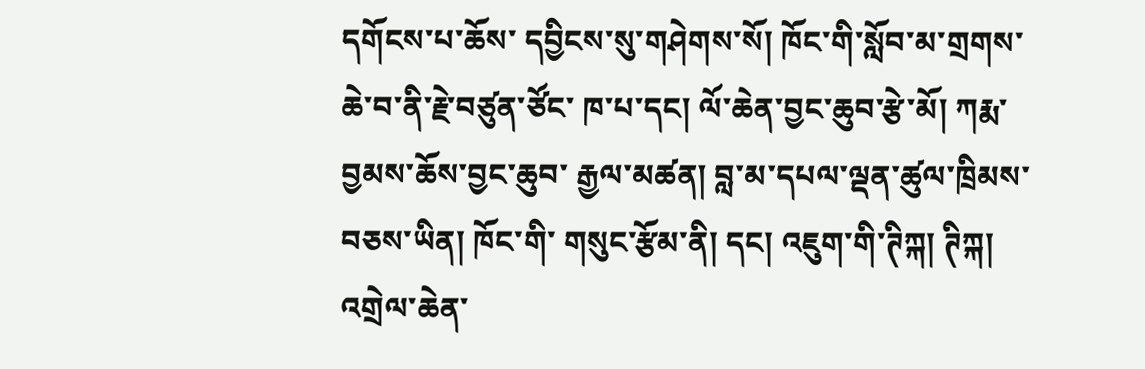དགོངས་པ་ཆོས་ དབྱིངས་སུ་གཤེགས་སོ། ཁོང་གི་སློབ་མ་གྲགས་ཆེ་བ་ནི་རྗེ་བཙུན་ཙོང་ ཁ་པ་དང། ལོ་ཆེན་བྱང་ཆུབ་རྩེ་མོ། ཀརྨ་བྱམས་ཆོས་བྱང་ཆུབ་ རྒྱལ་མཚན། བླ་མ་དཔལ་ལྡན་ཚུལ་ཁྲིམས་བཅས་ཡིན། ཁོང་གི་ གསུང་རྩོམ་ནི། དང། འཇུག་གི་ཊིཀྐ། ཊིཀྐ། འགྲེལ་ཆེན་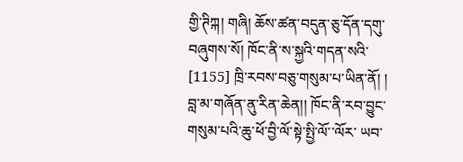གྱི་ཊིཀྐ། གཞི། ཆོས་ཚན་བདུན་ཅུ་དོན་དགུ་བཞུགས་སོ། ཁོང་ནི་ས་སྐྱའི་གདན་སའི་ [1155] ཁྲི་རབས་བཅུ་གསུམ་པ་ཡིན་ནོ། ། བླ་མ་གཞོན་ནུ་རིན་ཆེན།། ཁོང་ནི་རབ་བྱུང་གསུམ་པའི་ཆུ་ཕོ་བྱི་ལོ་སྟེ་སྤྱི་ལོ་་ལོར་ ཡབ་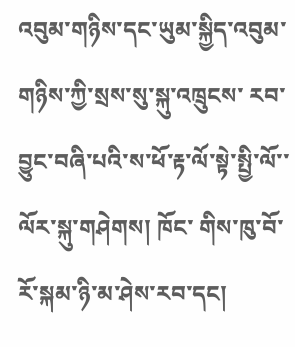འབུམ་གཉིས་དང་ཡུམ་སྐྱིད་འབུམ་གཉིས་ཀྱི་སྲས་སུ་སྐུ་འཁྲུངས་ རབ་བྱུང་བཞི་པའི་ས་ཕོ་རྟ་ལོ་སྟེ་སྤྱི་ལོ་་ལོར་སྐུ་གཤེགས། ཁོང་ གིས་ཁུ་བོ་རོ་སྐམ་ཉི་མ་ཤེས་རབ་དང།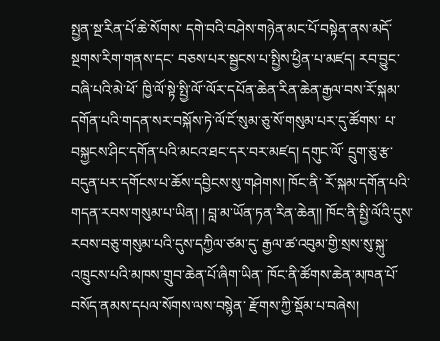སྤྱན་སྔ་རིན་པོ་ཆེ་སོགས་ དགེ་བའི་བཤེས་གཉེན་མང་པོ་བསྟེན་ནས་མདོ་སྔགས་རིག་གནས་དང་ བཅས་པར་སྦྱངས་པ་སྤྱིས་ཕྱིན་པ་མཛད། རབ་བྱུང་བཞི་པའི་མེ་ཕོ་ ཁྱི་ལོ་སྟེ་སྤྱི་ལོ་་ལོར་དཔོན་ཆེན་རིན་ཆེན་རྒྱལ་བས་རོ་སྐམ་ དགོན་པའི་གདན་སར་བསྐོས་ཏེ་ལོ་ངོ་སུམ་ཅུ་སོ་གསུམ་པར་དུ་ཚོགས་ པ་བསྐྱངས་ཤིང་དགོན་པའི་མངའ་ཐང་དར་བར་མཛད། དགུང་ལོ་ དྲུག་ཅུ་རྩ་བདུན་པར་དགོངས་པ་ཆོས་དབྱིངས་སུ་གཤེགས། ཁོང་ནི་ རོ་སྐམ་དགོན་པའི་གདན་རབས་གསུམ་པ་ཡིན། ། བླ་མ་ཡོན་ཏན་རིན་ཆེན།། ཁོང་ནི་སྤྱི་ལོའི་དུས་རབས་བཅུ་གསུམ་པའི་དུས་དཀྱིལ་ཙམ་དུ་ རྒྱལ་ཚ་འབུམ་གྱི་སྲས་སུ་སྐུ་འཁྲུངས་པའི་མཁས་གྲུབ་ཆེན་པོ་ཞིག་ཡིན་ ཁོང་ནི་ཚོགས་ཆེན་མཁན་པོ་བསོད་ནམས་དཔལ་སོགས་ལས་བསྙེན་ རྫོགས་ཀྱི་སྡོམ་པ་བཞེས།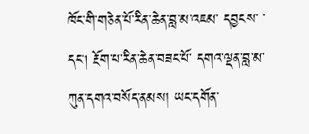ཁོང་གི་གཅེན་པོ་རིན་ཆེན་བླ་མ་འཇམ་ དབྱངས་ ་ དང། རྔོག་པ་རིན་ཆེན་བཟང་པོ་ དགའ་ལྡན་བླ་མ་ཀུན་དགའ་བསོད་ནམས། ཡང་དགོན་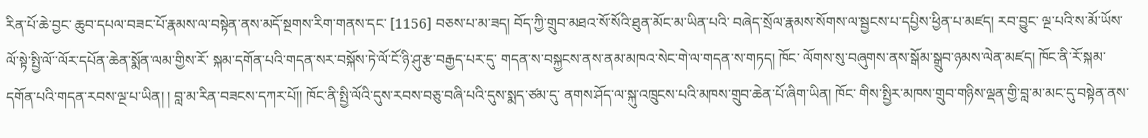རིན་པོ་ཆེ་བྱང་ ཆུབ་དཔལ་བཟང་པོ་རྣམས་ལ་བསྟེན་ནས་མདོ་སྔགས་རིག་གནས་དང་ [1156] བཅས་པ་མ་ཟད། བོད་ཀྱི་གྲུབ་མཐའ་སོ་སོའི་ཐུན་མོང་མ་ཡིན་པའི་ བཞེད་སྲོལ་རྣམས་སོགས་ལ་སྦྱངས་པ་དཔྱིས་ཕྱིན་པ་མཛད། རབ་བྱུང་ ལྔ་པའི་ས་མོ་ཡོས་ལོ་སྟེ་སྤྱི་ལོ་་ལོར་དཔོན་ཆེན་སྨོན་ལམ་གྱིས་རོ་ སྐམ་དགོན་པའི་གདན་སར་བསྐོས་ཏེ་ལོ་ངོ་ཉི་ཤུ་རྩ་བརྒྱད་པར་དུ་ གདན་ས་བསྐྱངས་ནས་ནམ་མཁའ་སེང་གེ་ལ་གདན་ས་གཏད། ཁོང་ ལོགས་སུ་བཞུགས་ནས་སྒོམ་སྒྲུབ་ཉམས་ལེན་མཛད། ཁོང་ནི་རོ་སྐམ་ དགོན་པའི་གདན་རབས་ལྔ་པ་ཡིན། ། བླ་མ་རིན་བཟངས་དཀར་པོ།། ཁོང་ནི་སྤྱི་ལོའི་དུས་རབས་བཅུ་བཞི་པའི་དུས་སྨད་ཙམ་དུ་ ནགས་ཤོད་ལ་སྐུ་འཁྲུངས་པའི་མཁས་གྲུབ་ཆེན་པོ་ཞིག་ཡིན། ཁོང་ གིས་སྤྱིར་མཁས་གྲུབ་གཉིས་ལྡན་གྱི་བླ་མ་མང་དུ་བསྟེན་ནས་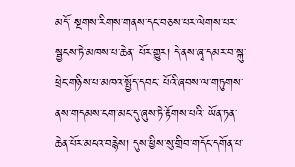མདོ་ སྔགས་རིགས་གནས་དང་བཅས་པར་ལེགས་པར་སྦྱངས་ཏེ་མཁས་པ་ཆེན་ པོར་གྱུར། དེ་ནས་ཞྭ་དམར་བ་སྐུ་ཕྲེང་གཉིས་པ་མཁའ་སྤྱོད་དབང་ པོའི་ཞབས་ལ་གཏུགས་ནས་གདམས་ངག་མང་དུ་ཞུས་ཏེ་རྟོགས་པའི་ ཡོན་ཏན་ཆེན་པོར་མངའ་བརྙེས། དུས་ཕྱིས་སུ་གྲིབ་གདོང་དགོན་པ་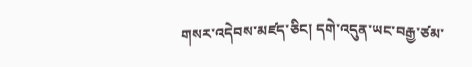གསར་འདེབས་མཛད་ཅིང། དགེ་འདུན་ཡང་བརྒྱ་ཙམ་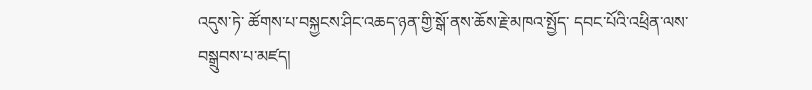འདུས་ཏེ་ ཚོགས་པ་བསྐྱངས་ཤིང་འཆད་ཉན་གྱི་སྒོ་ནས་ཆོས་རྗེ་མཁའ་སྤྱོད་ དབང་པོའི་འཕྲིན་ལས་བསྒྲུབས་པ་མཛད།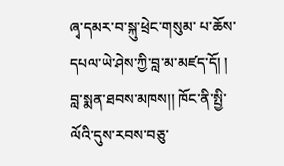ཞྭ་དམར་བ་སྐུ་ཕྲེང་གསུམ་ པ་ཆོས་དཔལ་ཡེ་ཤེས་ཀྱི་བླ་མ་མཛད་དོ། ། བླ་སྨན་ཐབས་མཁས།། ཁོང་ནི་སྤྱི་ལོའི་དུས་རབས་བཅུ་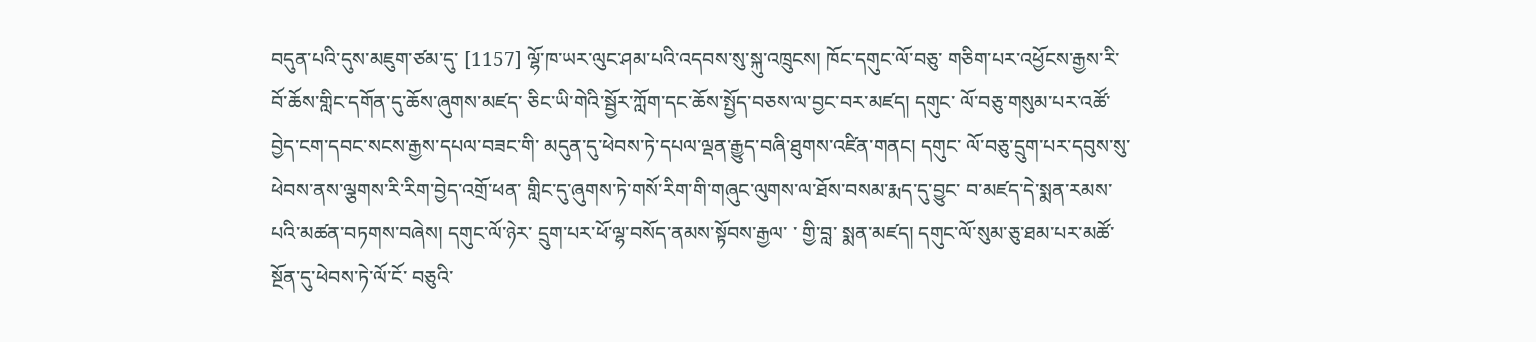བདུན་པའི་དུས་མཇུག་ཙམ་དུ་ [1157] ལྷོ་ཁ་ཡར་ལུང་ཤམ་པའི་འདབས་སུ་སྐུ་འཁྲུངས། ཁོང་དགུང་ལོ་བཅུ་ གཅིག་པར་འཕྱོངས་རྒྱས་རི་བོ་ཆོས་གླིང་དགོན་དུ་ཆོས་ཞུགས་མཛད་ ཅིང་ཡི་གེའི་སྦྱོར་ཀློག་དང་ཆོས་སྤྱོད་བཅས་ལ་བྱང་བར་མཛད། དགུང་ ལོ་བཅུ་གསུམ་པར་འཚོ་བྱེད་ངག་དབང་སངས་རྒྱས་དཔལ་བཟང་གི་ མདུན་དུ་ཕེབས་ཏེ་དཔལ་ལྡན་རྒྱུད་བཞི་ཐུགས་འཛིན་གནང། དགུང་ ལོ་བཅུ་དྲུག་པར་དབུས་སུ་ཕེབས་ནས་ལྕགས་རི་རིག་བྱེད་འགྲོ་ཕན་ གླིང་དུ་ཞུགས་ཏེ་གསོ་རིག་གི་གཞུང་ལུགས་ལ་ཐོས་བསམ་རྨད་དུ་བྱུང་ བ་མཛད་དེ་སྨན་རམས་པའི་མཚན་བཏགས་བཞེས། དགུང་ལོ་ཉེར་ དྲུག་པར་ཕོ་ལྷ་བསོད་ནམས་སྟོབས་རྒྱལ་ ་ གྱི་བླ་ སྨན་མཛད། དགུང་ལོ་སུམ་ཅུ་ཐམ་པར་མཚོ་སྔོན་དུ་ཕེབས་ཏེ་ལོ་ངོ་ བཅུའི་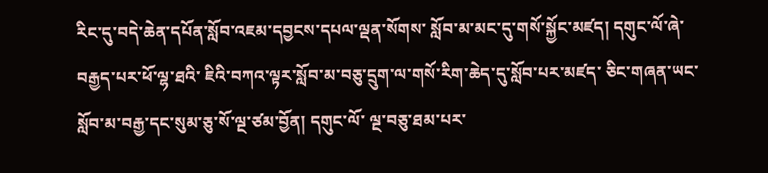རིང་དུ་བདེ་ཆེན་དཔོན་སློབ་འཇམ་དབྱངས་དཔལ་ལྡན་སོགས་ སློབ་མ་མང་དུ་གསོ་སྐྱོང་མཛད། དགུང་ལོ་ཞེ་བརྒྱད་པར་ཕོ་ལྷ་ཐའི་ ཇིའི་བཀའ་ལྟར་སློབ་མ་བཅུ་དྲུག་ལ་གསོ་རིག་ཆེད་དུ་སློབ་པར་མཛད་ ཅིང་གཞན་ཡང་སློབ་མ་བརྒྱ་དང་སུམ་ཅུ་སོ་ལྔ་ཙམ་བྱོན། དགུང་ལོ་ ལྔ་བཅུ་ཐམ་པར་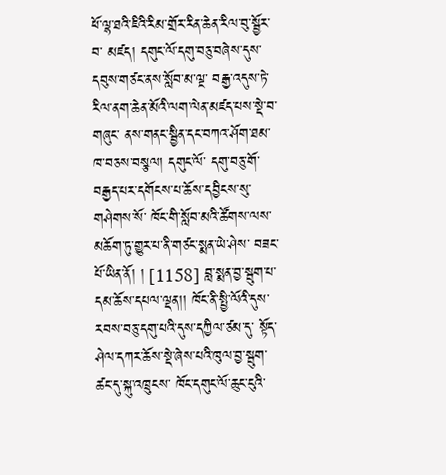ཕོ་ལྷ་ཐའི་ཇིའི་རིམ་གྲོར་རིན་ཆེན་རིལ་བུ་སྦྱོར་བ་ མཛད། དགུང་ལོ་དགུ་བཅུ་བཞེས་དུས་དབུས་གཙང་ནས་སློབ་མ་ལྔ་ བརྒྱ་འདུས་ཏེ་རིལ་ནག་ཆེན་མོའི་ལག་ལེན་མཛད་པས་སྡེ་བ་གཞུང་ ནས་གནང་སྦྱིན་དང་བཀའ་ཤོག་ཐམ་ཁ་བཅས་བསྩལ། དགུང་ལོ་ དགུ་བཅུ་གོ་བརྒྱད་པར་དགོངས་པ་ཆོས་དབྱིངས་སུ་གཤེགས་སོ་ ཁོང་གི་སློབ་མའི་ཚོགས་ལས་མཆོག་ཏུ་གྱུར་པ་ནི་གཙང་སྨན་ཡེ་ཤེས་ བཟང་པོ་ཡིན་ནོ། ། [1158] བླ་སྨན་བྱ་སྦུག་པ་དམ་ཆོས་དཔལ་ལྡན།། ཁོང་ནི་སྤྱི་ལོའི་དུས་རབས་བཅུ་དགུ་པའི་དུས་དཀྱིལ་ཙམ་དུ་ སྟོད་ཤེལ་དཀར་ཆོས་སྡེ་ཞེས་པའི་ཁུལ་བྱ་སྦུག་ཚང་དུ་སྐུ་འཁྲུངས་ ཁོང་དགུང་ལོ་ཆུང་ངུའི་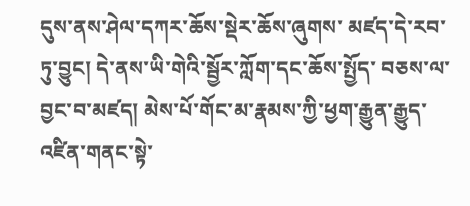དུས་ནས་ཤེལ་དཀར་ཆོས་སྡེར་ཆོས་ཞུགས་ མཛད་དེ་རབ་ཏུ་བྱུང། དེ་ནས་ཡི་གེའི་སྦྱོར་ཀློག་དང་ཆོས་སྤྱོད་ བཅས་ལ་བྱང་བ་མཛད། མེས་པོ་གོང་མ་རྣམས་ཀྱི་ཕྱག་རྒྱུན་རྒྱུད་ འཛིན་གནང་སྟེ་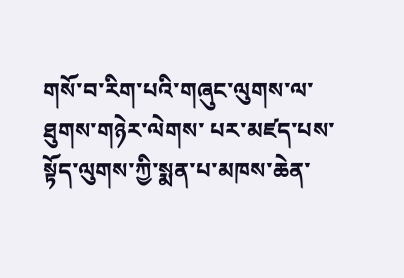གསོ་བ་རིག་པའི་གཞུང་ལུགས་ལ་ཐུགས་གཉེར་ལེགས་ པར་མཛད་པས་སྟོད་ལུགས་ཀྱི་སྨན་པ་མཁས་ཆེན་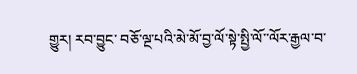གྱུར། རབ་བྱུང་ བཅོ་ལྔ་པའི་མེ་མོ་བྱ་ལོ་སྟེ་སྤྱི་ལོ་་ལོར་རྒྱལ་བ་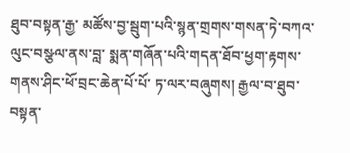ཐུབ་བསྟན་རྒྱ་ མཚོས་བྱ་སྦུག་པའི་སྙན་གྲགས་གསན་ཏེ་བཀའ་ལུང་བསྩལ་ནས་བླ་ སྨན་གཞོན་པའི་གདན་ཐོབ་ཕྱག་རྟགས་གནས་ཤིང་ཕོ་བྲང་ཆེན་པོ་པོ་ ཏ་ལར་བཞུགས། རྒྱལ་བ་ཐུབ་བསྟན་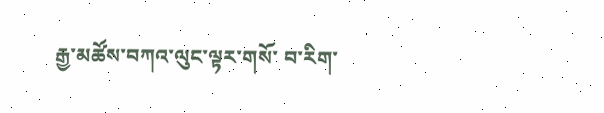རྒྱ་མཚོས་བཀའ་ལུང་ལྟར་གསོ་ བ་རིག་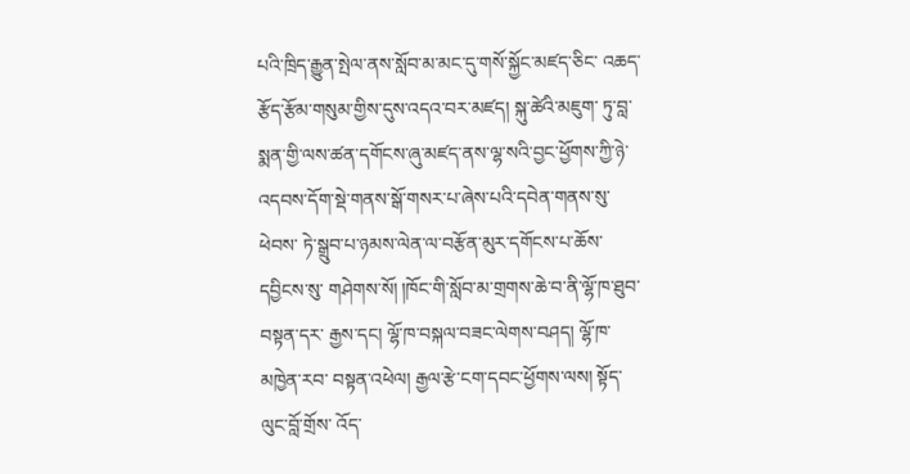པའི་ཁྲིད་རྒྱུན་སྤེལ་ནས་སློབ་མ་མང་དུ་གསོ་སྐྱོང་མཛད་ཅིང་ འཆད་རྩོད་རྩོམ་གསུམ་གྱིས་དུས་འདའ་བར་མཛད། སྐུ་ཚེའི་མཇུག་ ཏུ་བླ་སྨན་གྱི་ལས་ཚན་དགོངས་ཞུ་མཛད་ནས་ལྷ་སའི་བྱང་ཕྱོགས་ཀྱི་ཉེ་ འདབས་དོག་སྡེ་གནས་སྒོ་གསར་པ་ཞེས་པའི་དབེན་གནས་སུ་ཕེབས་ ཏེ་སྒྲུབ་པ་ཉམས་ལེན་ལ་བརྩོན་མུར་དགོངས་པ་ཆོས་དབྱིངས་སུ་ གཤེགས་སོ། །ཁོང་གི་སློབ་མ་གྲགས་ཆེ་བ་ནི་ལྷོ་ཁ་ཐུབ་བསྟན་དར་ རྒྱས་དང། ལྷོ་ཁ་བསྐལ་བཟང་ལེགས་བཤད། ལྷོ་ཁ་མཁྱེན་རབ་ བསྟན་འཕེལ། རྒྱལ་རྩེ་ངག་དབང་ཕྱོགས་ལས། སྟོད་ལུང་བློ་གྲོས་ འོད་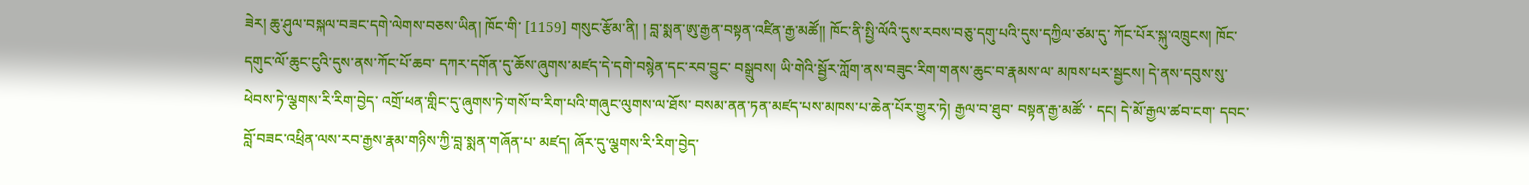ཟེར། ཆུ་ཤུལ་བསྐལ་བཟང་དགེ་ལེགས་བཅས་ཡིན། ཁོང་གི་ [1159] གསུང་རྩོམ་ནི། ། བླ་སྨན་ཨུ་རྒྱན་བསྟན་འཛིན་རྒྱ་མཚོ།། ཁོང་ནི་སྤྱི་ལོའི་དུས་རབས་བཅུ་དགུ་པའི་དུས་དཀྱིལ་ཙམ་དུ་ ཀོང་པོར་སྐུ་འཁྲུངས། ཁོང་དགུང་ལོ་ཆུང་ངུའི་དུས་ནས་ཀོང་པོ་ཆབ་ དཀར་དགོན་དུ་ཆོས་ཞུགས་མཛད་དེ་དགེ་བསྙེན་དང་རབ་བྱུང་ བསྒྲུབས། ཡི་གེའི་སྦྱོར་ཀློག་ནས་བཟུང་རིག་གནས་ཆུང་བ་རྣམས་ལ་ མཁས་པར་སྦྱངས། དེ་ནས་དབུས་སུ་ཕེབས་ཏེ་ལྕགས་རི་རིག་བྱེད་ འགྲོ་ཕན་གླིང་དུ་ཞུགས་ཏེ་གསོ་བ་རིག་པའི་གཞུང་ལུགས་ལ་ཐོས་ བསམ་ནན་ཏན་མཛད་པས་མཁས་པ་ཆེན་པོར་གྱུར་ཏེ། རྒྱལ་བ་ཐུབ་ བསྟན་རྒྱ་མཚོ་ ་ དང། དེ་མོ་རྒྱལ་ཚབ་ངག་ དབང་བློ་བཟང་འཕྲིན་ལས་རབ་རྒྱས་རྣམ་གཉིས་ཀྱི་བླ་སྨན་གཞོན་པ་ མཛད། ཞོར་དུ་ལྕགས་རི་རིག་བྱེད་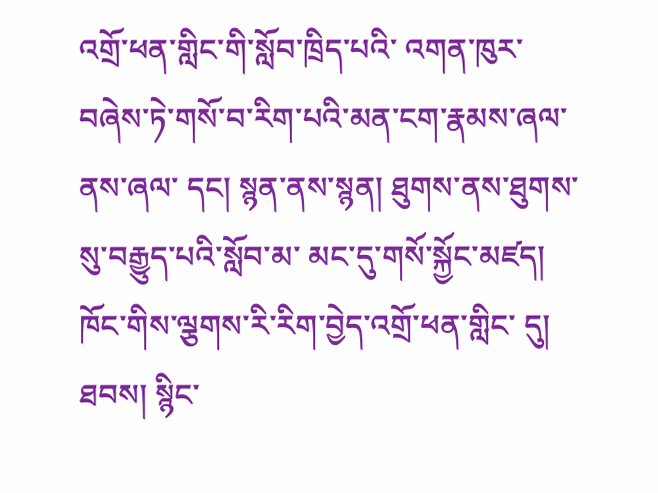འགྲོ་ཕན་གླིང་གི་སློབ་ཁྲིད་པའི་ འགན་ཁུར་བཞེས་ཏེ་གསོ་བ་རིག་པའི་མན་ངག་རྣམས་ཞལ་ནས་ཞལ་ དང། སྙན་ནས་སྙན། ཐུགས་ནས་ཐུགས་སུ་བརྒྱུད་པའི་སློབ་མ་ མང་དུ་གསོ་སྐྱོང་མཛད། ཁོང་གིས་ལྕགས་རི་རིག་བྱེད་འགྲོ་ཕན་གླིང་ དུ། ཐབས། སྙིང་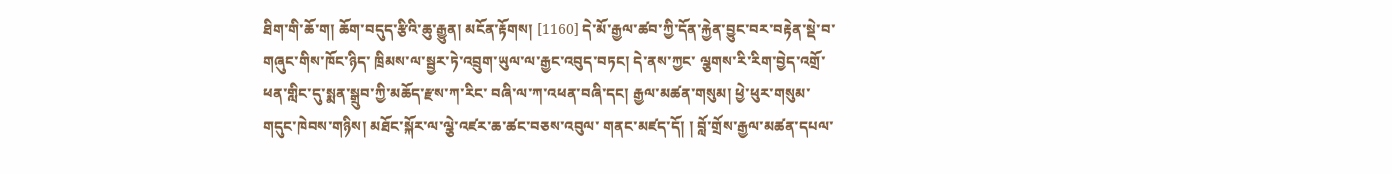ཐིག་གི་ཆོ་ག། ཆོག་བདུད་རྩིའི་ཆུ་རྒྱུན། མངོན་རྟོགས། [1160] དེ་མོ་རྒྱལ་ཚབ་ཀྱི་དོན་རྐྱེན་བྱུང་བར་བརྟེན་སྡེ་བ་གཞུང་གིས་ཁོང་ཉིད་ ཁྲིམས་ལ་སྦྱར་ཏེ་འབྲུག་ཡུལ་ལ་རྒྱང་འབུད་བཏང། དེ་ནས་ཀྱང་ ལྕགས་རི་རིག་བྱེད་འགྲོ་ཕན་གླིང་དུ་སྨན་སྒྲུབ་ཀྱི་མཆོད་རྫས་ཀ་རིང་ བཞི་ལ་ཀ་འཕན་བཞི་དང། རྒྱལ་མཚན་གསུམ། ཕྱེ་ཕུར་གསུམ་ གདུང་ཁེབས་གཉིས། མཐོང་སྐོར་ལ་ལྕེ་འཛར་ཆ་ཚང་བཅས་འབུལ་ གནང་མཛད་དོ། ། བློ་གྲོས་རྒྱལ་མཚན་དཔལ་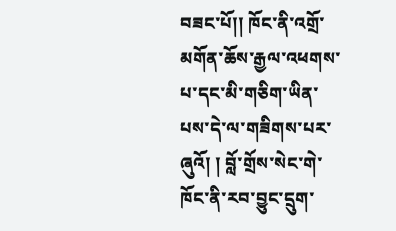བཟང་པོ།། ཁོང་ནི་འགྲོ་མགོན་ཆོས་རྒྱལ་འཕགས་པ་དང་མི་གཅིག་ཡིན་ པས་དེ་ལ་གཟིགས་པར་ཞུའོ། ། བློ་གྲོས་སེང་གེ་ ཁོང་ནི་རབ་བྱུང་དྲུག་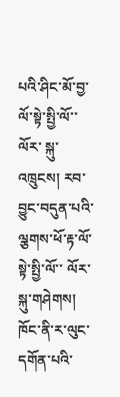པའི་ཤིང་མོ་བྱ་ལོ་སྟེ་སྤྱི་ལོ་་ལོར་ སྐུ་འཁྲུངས། རབ་བྱུང་བདུན་པའི་ལྕགས་ཕོ་རྟ་ལོ་སྟེ་སྤྱི་ལོ་་ ལོར་སྐུ་གཤེགས། ཁོང་ནི་ར་ལུང་དགོན་པའི་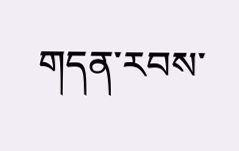གདན་རབས་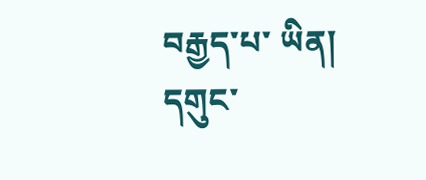བརྒྱད་པ་ ཡིན། དགུང་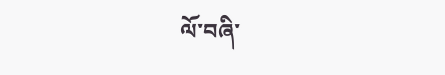ལོ་བཞི་